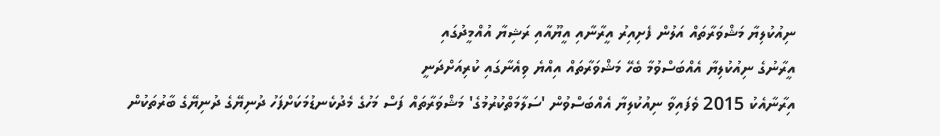ނިއުކުލިޔާ މަޝްވަރާތައް އަލުން ފެށިއިރު އީރާނާއި އީޔޫއާއި ރަޝިޔާ އުއްމީދުގައި
އީރާނުގެ ނިއުކުލިޔާ އެއްބަސްވުމާ ބެހޭ މަޝްވަރާތައް އިއްޔެ ވިއެނާގައި ކުރިއަށްދަނީ
އިރާނާއެކު 2015 ވެފައިވާ ނިއުކުލިޔާ އެއްބަސްވުން 'ސަލާމަތްކުރުމުގެ' މަޝްވަރާތައް ފަސް މަހުގެ މެދުކެނޑުމަކަށްފަހު ދުނިޔޭގެ ދުނިޔޭގެ ބާރުތަކުން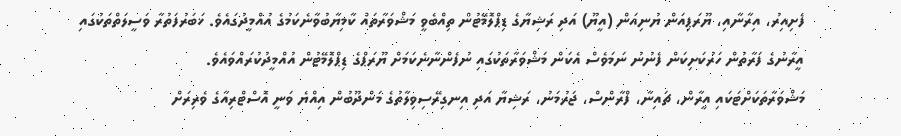ފެށިއިރު، އިރާނާއި، ޔޫރަޕިއަން ޔުނިއަން (އީޔޫ) އަދި ރަޝިޔާގެ ޑިޕްލޮމޭޓުން ތިއްބެވީ މަޝްވަރާތައް ކާމިޔާބުވާނެކަމުގެ އުއްމީދުގައެވެ. ޚަބަރުފަތުރާ ވަސީލަތްތަކުގައި އީރާނުގެ ފަރާތުން ހަރުކަށިކަން ފެނުނު ނަމަވެސް އެކަން މަޝްވަރާތަކުގައި ނުފެންނާނެކަމަށް ޔޫރަޕްގެ ޑިޕްލޮމޭޓުން އުއްމީދުކުރައްވައެވެ.
މަޝްވަރާތަކަށްޓަކައި އީރާން، ޗައިނާ، ފްރާންސް، ޖަރުމަނު، ރަޝިޔާ އަދި އިނގިރޭސިވިލާތުގެ މަންދޫބުން އިއްޔެ ވަނީ އޮސްޓްރިއާގެ ވެރިރަށް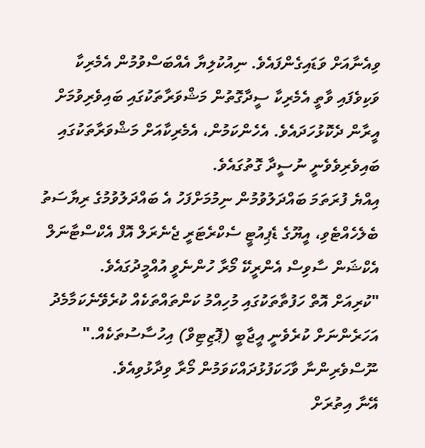ވިއެނާއަށް ވަޑައިގެންފައެވެ. ނިއުކުލިޔާ އެއްބަސްވުމުން އެމެރިކާ ވަކިވެފައި ވާތީ އެމެރިކާ ސީދާގޮތުން މަޝްވަރާތަކުގައި ބައިވެރިވުމަށް އީރާން ދެކޮޅުހަދައެވެ. އެހެންކަމުން، އެމެރިކާއަށް މަޝްވަރާތަކުގައި ބައިވެރިވެވެނީ ނުސީދާ ގޮތުގައެވެ.
އިއްޔެ ފުރަތަމަ ބައްދަލުވުމުން ނިމުމަށްފަހު އެ ބައްދަލުވުމުގެ ރިޔާސަތު ބެލެހެއްޓެވި، އީޔޫގެ ޑެޕިއުޓީ ސެކްރެޓަރީ ޖެނެރަލް އޮފް އެކްސްޓާނަލް އެކްޝަން ސާވިސް އެންރީކޭ މޯރާ ހުންނެވީ އުއްމީދުގައެވެ.
"ކުރިއަށް އޮތް ހަފުތާތަކުގައި މުހިއްމު ކަންތައްތަކެއް ކުރެވޭނެކަމާމެދު އަހަރެންނަށް ކުރެވެނީ އީޖާބީ (ޕޮޒިޓިވް) އިހުސާސުތަކެއް." ނޫސްވެރިންނާ ވާހަކަފުޅުދައްކަވަމުން މޯރާ ވިދާޅުވިއެވެ.
އޭނާ އިތުރަށް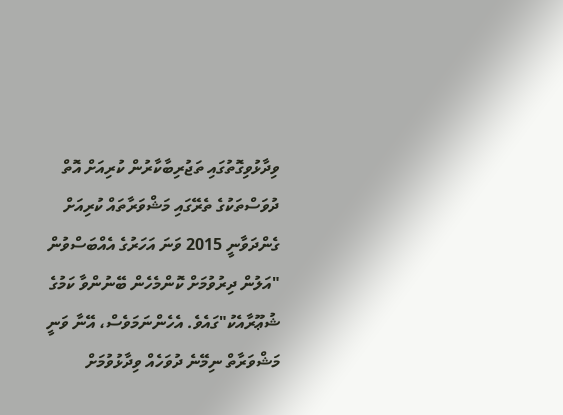ވިދާޅުވިގޮތުގައި ތަޖުރިބާކާރުން ކުރިއަށް އޮތް ދުވަސްތަކުގެ ތެރޭގައި މަޝްވަރާތައް ކުރިއަށް ގެންދަވާނީ 2015 ވަނަ އަހަރުގެ އެއްބަސްވުން "އަލުން ދިރުވުމަށް ކޮންމެހެން ބޭނުންވާ ކަމުގެ ޝުޢޫރާއެކު"ގައެވެ. އެހެންނަމަވެސް، އޭނާ ވަނީ މަޝްވަރާތް ނިމޭނެ ދުވަހެއް ވިދާޅުވުމަށް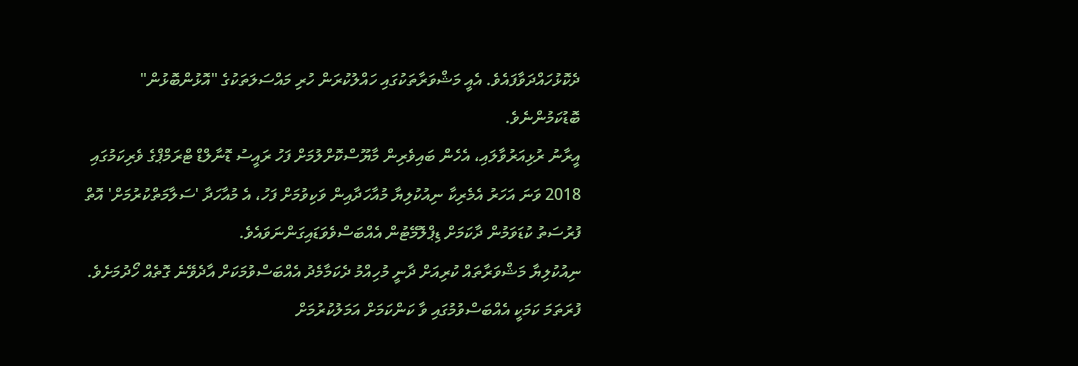ދެކޮޅުހައްދަވާފައެވެ. އެއީ މަޝްވަރާތަކުގައި ހައްލުކުރަން ހުރި މައްސަލަތަކުގެ "އޮޅުންބޮޅުން" ބޮޑުކަމުންނެވެ.
އީރާނު ރުޅިއަރުވާލައި، އެހެން ބައިވެރިން މާޔޫސްކޮށްލުމަށް ފަހު ރައީސު ޑޮނާލްޑް ޓްރަމްޕްގެ ވެރިކަމުގައި 2018 ވަނަ އަހަރު އެމެރިކާ ނިއުކުލިޔާ މުއާހަދާއިން ވަކިވުމަށް ފަހު، އެ މުއާހަދާ 'ސަލާމަތްކުރުމަށް' އޮތް ފުރުސަތު ކުޑަވަމުން ދާކަމަށް ޑިޕްލޮމޭޓުން އެއްބަސްވެވަޑައިގަންނަވައެވެ.
ނިއުކުލިޔާ މަޝްވަރާތައް ކުރިއަށް ދާނީ މުހިއްމު ދެކަމާމެދު އެއްބަސްވުމަކަށް އާދެވޭނެ ގޮތެއް ހޯދުމަށެވެ. ފުރަތަމަ ކަމަކީ އެއްބަސްވުމުގައި ވާ ކަންކަމަށް އަމަލުކުރުމަށް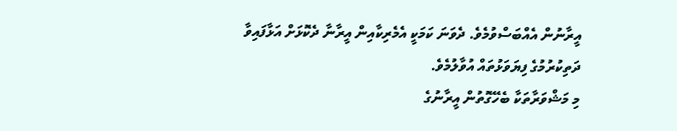އީރާނުން އެއްބަސްވުމެވެ. ދެވަނަ ކަމަކީ އެމެރިކާއިން އީރާނާ ދެކޮޅަށް އަޅާފައިވާ ދަތިކުރުމުގެ ފިޔަވަޅުތައް އުވާލުމެވެ.
މި މަޝްވަރާތަކާ ބެހޭގޮތުން އީރާނުގެ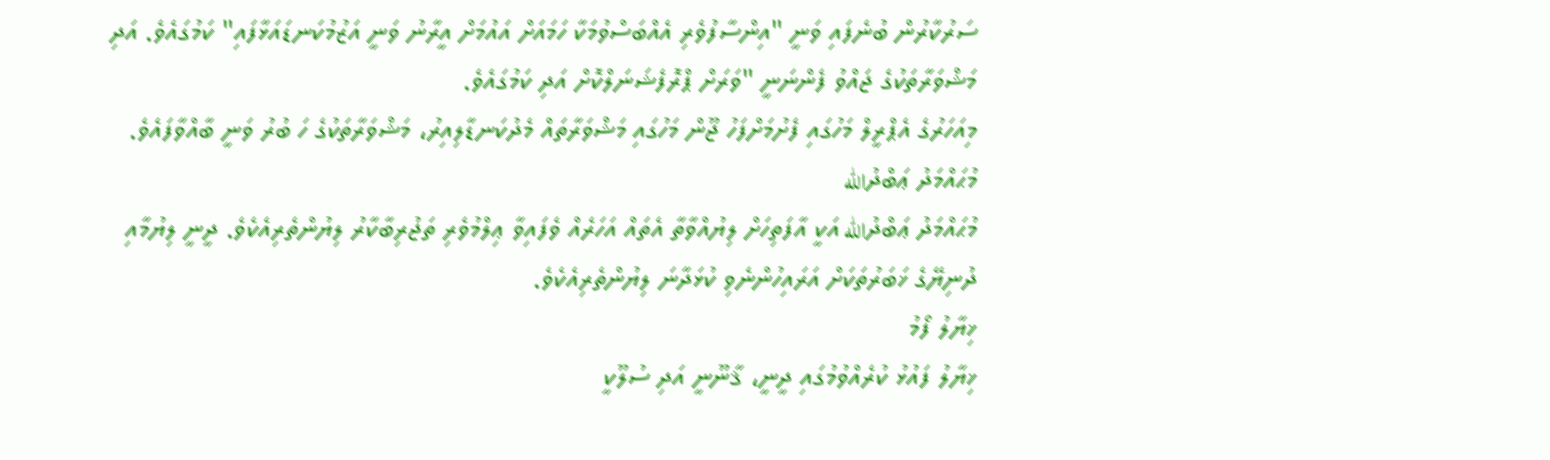ސަރުކާރުން ބުނެފައި ވަނީ "އިންސާފުވެރި އެއްބަސްވުމަކާ ހަމައަށް އައުމަށް އީރާނު ވަނީ އަޒުމުކަނޑައަޅާފައި" ކަމުގައެވެ. އަދި މަޝްވަރާތަކުގެ ޖައްވު ފެންނަނީ "ވަރަށް ޕްރޮފެޝަނަލްކޮށް އަދި ކަމުގައެވެ.
މިއަހަރުގެ އެޕްރީލް މަހުގައި ފެށުމަށްފަހު ޖޫން މަހުގައި މަޝްވަރާތައް މެދުކަނޑާލިއިރު، މަޝްވަރާތަކުގެ ހަ ބުރު ވަނީ ބާއްވާފައެވެ.
މުޙައްމަދު ޢަބްދުالله
މުޙައްމަދު ޢަބްދުالله އަކީ އާފަތިހަށް ލިޔުއްވާތާ އެތައް އަހަރެއް ވެފައިވާ ޢިލްމުވެރި ތަޖުރިބާކާރު ލިޔުންތެރިއެކެވެ. ދީނީ ލިޔުމާއި ދުނިޔޭގެ ޚަބަރުތަކަށް އަރައިހުންނެވި ކުޅަދާނަ ލިޔުންތެރިއެކެވެ.
ޚިޔާލު ފޯމު
ޚިޔާލު ފައުޅު ކުރެއްވުމުގައި ދީނީ، ޤާނޫނީ އަދި ސުލޫކީ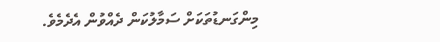މިންގަނޑުތަކަށް ސަމާލުކަން ދެއްވުން އެދެމެވެ.